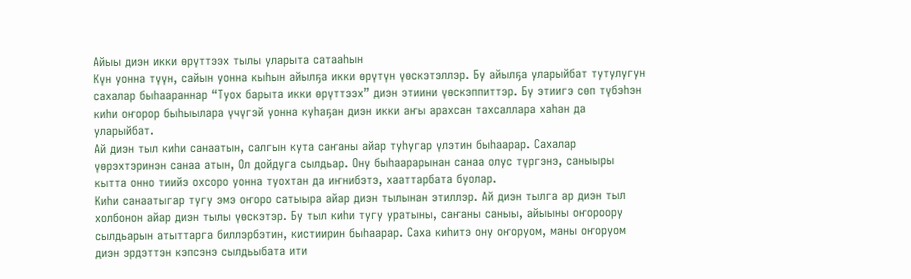Айыы диэн икки өрүттээх тылы уларыта сатааһын
Күн уонна түүн, сайын уонна кыһын айылҕа икки өрүтүн үөскэтэллэр. Бу айылҕа уларыйбат тутулугун сахалар быһаараннар “Туох барыта икки өрүттээх” диэн этиини үөскэппиттэр. Бу этиигэ сөп түбэһэн киһи оҥорор быһыылара үчүгэй уонна куһаҕан диэн икки аҥы арахсан тахсаллара хаһан да уларыйбат.
Ай диэн тыл киһи санаатын, салгын кута саҥаны айар туһугар үлэтин быһаарар. Сахалар үөрэхтэринэн санаа атын, Ол дойдуга сылдьар. Ону быһаарарынан санаа олус түргэнэ, саныыры кытта онно тиийэ охсоро уонна туохтан да иҥнибэтэ, хааттарбата буолар.
Киһи санаатыгар тугу эмэ оҥоро сатыыра айар диэн тылынан этиллэр. Ай диэн тылга ар диэн тыл холбонон айар диэн тылы үөскэтэр. Бу тыл киһи тугу уратыны, саҥаны саныы, айыыны оҥороору сылдьарын атыттарга биллэрбэтин, кистиирин быһаарар. Саха киһитэ ону оҥоруом, маны оҥоруом диэн эрдэттэн кэпсэнэ сылдьыбата ити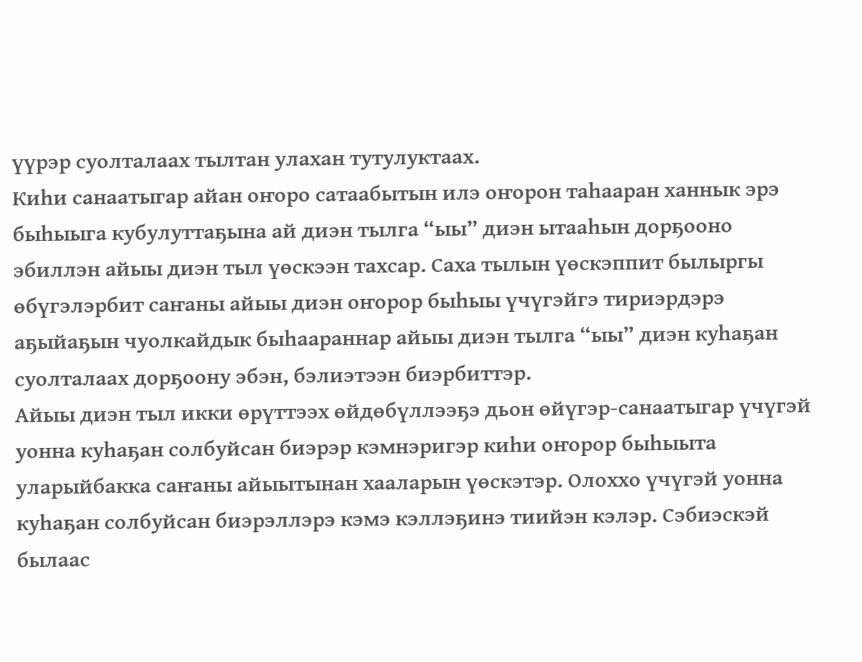үүрэр суолталаах тылтан улахан тутулуктаах.
Киһи санаатыгар айан оҥоро сатаабытын илэ оҥорон таһааран ханнык эрэ быһыыга кубулуттаҕына ай диэн тылга “ыы” диэн ытааһын дорҕооно эбиллэн айыы диэн тыл үөскээн тахсар. Саха тылын үөскэппит былыргы өбүгэлэрбит саҥаны айыы диэн оҥорор быһыы үчүгэйгэ тириэрдэрэ аҕыйаҕын чуолкайдык быһаараннар айыы диэн тылга “ыы” диэн куһаҕан суолталаах дорҕоону эбэн, бэлиэтээн биэрбиттэр.
Айыы диэн тыл икки өрүттээх өйдөбүллээҕэ дьон өйүгэр-санаатыгар үчүгэй уонна куһаҕан солбуйсан биэрэр кэмнэригэр киһи оҥорор быһыыта уларыйбакка саҥаны айыытынан хааларын үөскэтэр. Олоххо үчүгэй уонна куһаҕан солбуйсан биэрэллэрэ кэмэ кэллэҕинэ тиийэн кэлэр. Сэбиэскэй былаас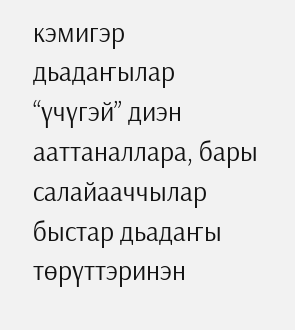кэмигэр дьадаҥылар “үчүгэй” диэн ааттаналлара, бары салайааччылар быстар дьадаҥы төрүттэринэн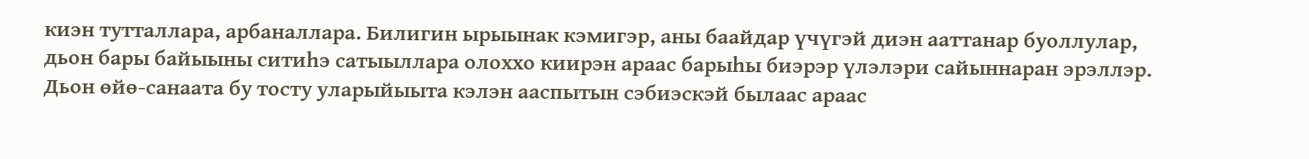киэн тутталлара, арбаналлара. Билигин ырыынак кэмигэр, аны баайдар үчүгэй диэн ааттанар буоллулар, дьон бары байыыны ситиһэ сатыыллара олоххо киирэн араас барыһы биэрэр үлэлэри сайыннаран эрэллэр.
Дьон өйө-санаата бу тосту уларыйыыта кэлэн ааспытын сэбиэскэй былаас араас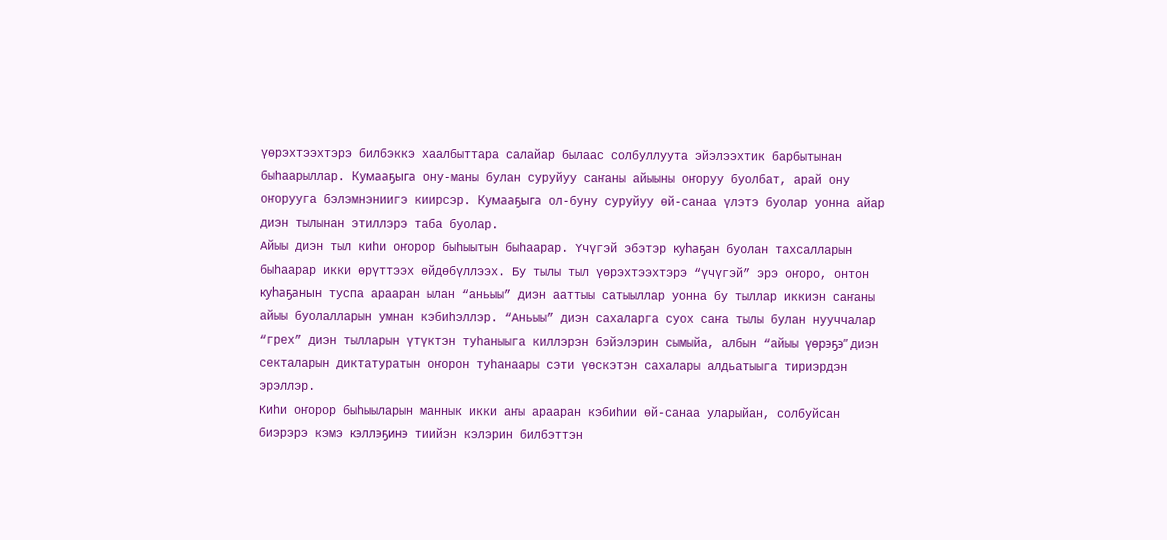үөрэхтээхтэрэ билбэккэ хаалбыттара салайар былаас солбуллуута эйэлээхтик барбытынан быһаарыллар. Кумааҕыга ону-маны булан суруйуу саҥаны айыыны оҥоруу буолбат, арай ону оҥорууга бэлэмнэниигэ киирсэр. Кумааҕыга ол-буну суруйуу өй-санаа үлэтэ буолар уонна айар диэн тылынан этиллэрэ таба буолар.
Айыы диэн тыл киһи оҥорор быһыытын быһаарар. Үчүгэй эбэтэр куһаҕан буолан тахсалларын быһаарар икки өрүттээх өйдөбүллээх. Бу тылы тыл үөрэхтээхтэрэ “үчүгэй” эрэ оҥоро, онтон куһаҕанын туспа арааран ылан “аньыы” диэн ааттыы сатыыллар уонна бу тыллар иккиэн саҥаны айыы буолалларын умнан кэбиһэллэр. “Аньыы” диэн сахаларга суох саҥа тылы булан нууччалар “грех” диэн тылларын үтүктэн туһаныыга киллэрэн бэйэлэрин сымыйа, албын “айыы үөрэҕэ” диэн секталарын диктатуратын оҥорон туһанаары сэти үөскэтэн сахалары алдьатыыга тириэрдэн эрэллэр.
Киһи оҥорор быһыыларын маннык икки аҥы арааран кэбиһии өй-санаа уларыйан, солбуйсан биэрэрэ кэмэ кэллэҕинэ тиийэн кэлэрин билбэттэн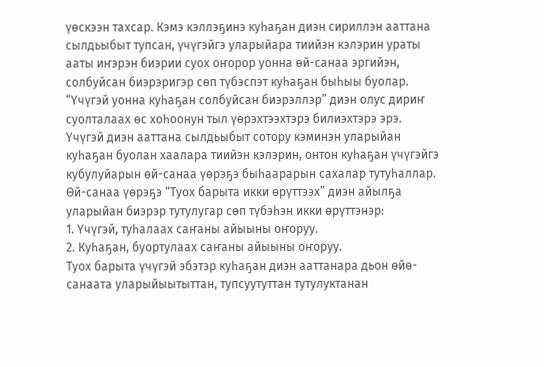үөскээн тахсар. Кэмэ кэллэҕинэ куһаҕан диэн сириллэн ааттана сылдьыбыт тупсан, үчүгэйгэ уларыйара тиийэн кэлэрин ураты ааты иҥэрэн биэрии суох оҥорор уонна өй-санаа эргийэн, солбуйсан биэрэригэр сөп түбэспэт куһаҕан быһыы буолар.
“Үчүгэй уонна куһаҕан солбуйсан биэрэллэр” диэн олус дириҥ суолталаах өс хоһоонун тыл үөрэхтээхтэрэ билиэхтэрэ эрэ. Үчүгэй диэн ааттана сылдьыбыт сотору кэминэн уларыйан куһаҕан буолан хаалара тиийэн кэлэрин, онтон куһаҕан үчүгэйгэ кубулуйарын өй-санаа үөрэҕэ быһаарарын сахалар тутуһаллар.
Өй-санаа үөрэҕэ “Туох барыта икки өрүттээх” диэн айылҕа уларыйан биэрэр тутулугар сөп түбэһэн икки өрүттэнэр:
1. Үчүгэй, туһалаах саҥаны айыыны оҥоруу.
2. Куһаҕан, буортулаах саҥаны айыыны оҥоруу.
Туох барыта үчүгэй эбэтэр куһаҕан диэн ааттанара дьон өйө-санаата уларыйыытыттан, тупсуутуттан тутулуктанан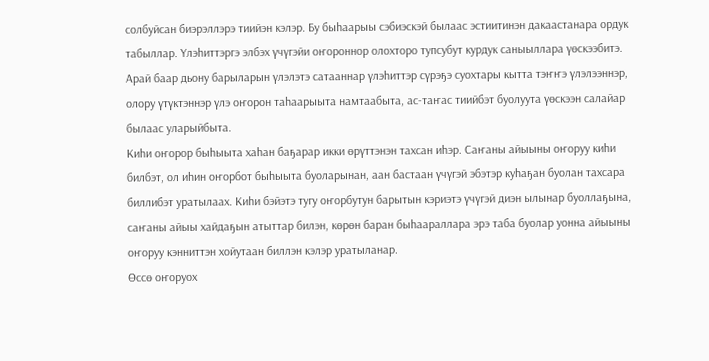солбуйсан биэрэллэрэ тиийэн кэлэр. Бу быһаарыы сэбиэскэй былаас эстиитинэн дакаастанара ордук табыллар. Үлэһиттэргэ элбэх үчүгэйи оҥороннор олохторо тупсубут курдук саныыллара үөскээбитэ. Арай баар дьону барыларын үлэлэтэ сатааннар үлэһиттэр сүрэҕэ суохтары кытта тэҥҥэ үлэлээннэр, олору үтүктэннэр үлэ оҥорон таһаарыыта намтаабыта, ас-таҥас тиийбэт буолуута үөскээн салайар былаас уларыйбыта.
Киһи оҥорор быһыыта хаһан баҕарар икки өрүттэнэн тахсан иһэр. Саҥаны айыыны оҥоруу киһи билбэт, ол иһин оҥорбот быһыыта буоларынан, аан бастаан үчүгэй эбэтэр куһаҕан буолан тахсара биллибэт уратылаах. Киһи бэйэтэ тугу оҥорбутун барытын кэриэтэ үчүгэй диэн ылынар буоллаҕына, саҥаны айыы хайдаҕын атыттар билэн, көрөн баран быһаараллара эрэ таба буолар уонна айыыны оҥоруу кэнниттэн хойутаан биллэн кэлэр уратыланар.
Өссө оҥоруох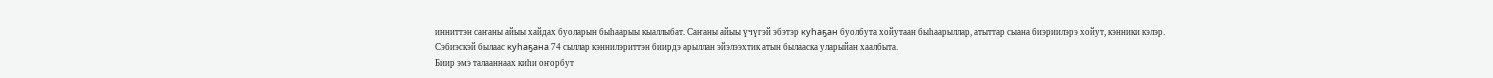инниттэн саҥаны айыы хайдах буоларын быһаарыы кыаллыбат. Саҥаны айыы үчүгэй эбэтэр куһаҕан буолбута хойутаан быһаарыллар, атыттар сыана биэриилэрэ хойут, кэнники кэлэр. Сэбиэскэй былаас куһаҕана 74 сыллар кэннилэриттэн биирдэ арыллан эйэлээхтик атын былааска уларыйан хаалбыта.
Биир эмэ талааннаах киһи оҥорбут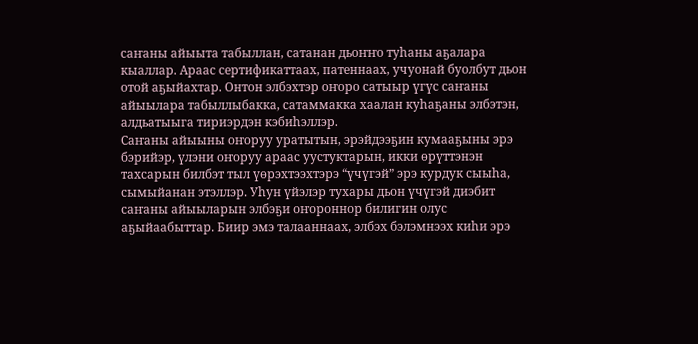саҥаны айыыта табыллан, сатанан дьоҥҥо туһаны аҕалара кыаллар. Араас сертификаттаах, патеннаах, учуонай буолбут дьон отой аҕыйахтар. Онтон элбэхтэр оҥоро сатыыр үгүс саҥаны айыылара табыллыбакка, сатаммакка хаалан куһаҕаны элбэтэн, алдьатыыга тириэрдэн кэбиһэллэр.
Саҥаны айыыны оҥоруу уратытын, эрэйдээҕин кумааҕыны эрэ бэрийэр, үлэни оҥоруу араас уустуктарын, икки өрүттэнэн тахсарын билбэт тыл үөрэхтээхтэрэ “үчүгэй” эрэ курдук сыыһа, сымыйанан этэллэр. Уһун үйэлэр тухары дьон үчүгэй диэбит саҥаны айыыларын элбэҕи оҥороннор билигин олус аҕыйаабыттар. Биир эмэ талааннаах, элбэх бэлэмнээх киһи эрэ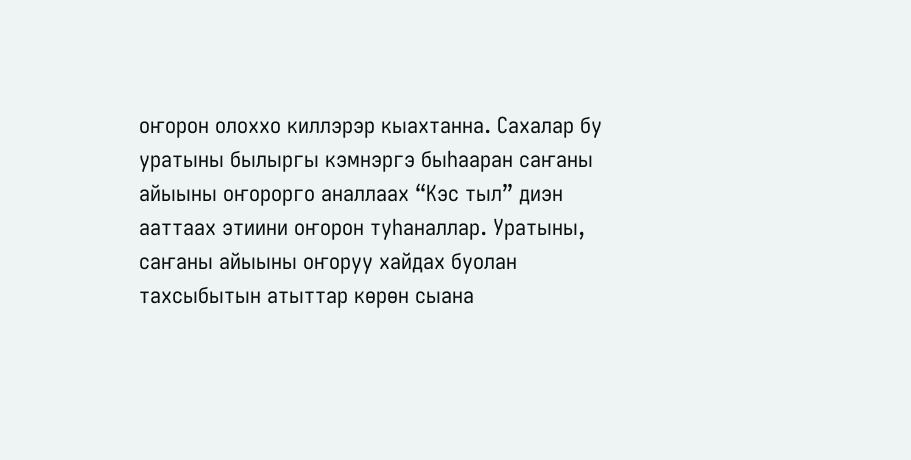оҥорон олоххо киллэрэр кыахтанна. Сахалар бу уратыны былыргы кэмнэргэ быһааран саҥаны айыыны оҥорорго аналлаах “Кэс тыл” диэн ааттаах этиини оҥорон туһаналлар. Уратыны, саҥаны айыыны оҥоруу хайдах буолан тахсыбытын атыттар көрөн сыана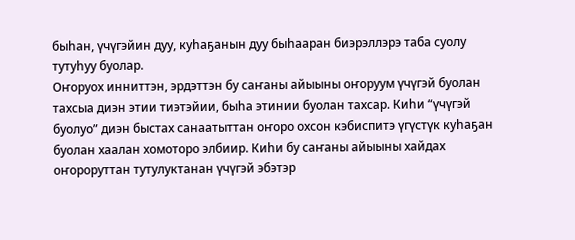быһан, үчүгэйин дуу, куһаҕанын дуу быһааран биэрэллэрэ таба суолу тутуһуу буолар.
Оҥоруох инниттэн, эрдэттэн бу саҥаны айыыны оҥоруум үчүгэй буолан тахсыа диэн этии тиэтэйии, быһа этинии буолан тахсар. Киһи “үчүгэй буолуо” диэн быстах санаатыттан оҥоро охсон кэбиспитэ үгүстүк куһаҕан буолан хаалан хомоторо элбиир. Киһи бу саҥаны айыыны хайдах оҥороруттан тутулуктанан үчүгэй эбэтэр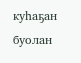куһаҕан буолан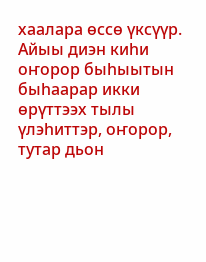хаалара өссө үксүүр.
Айыы диэн киһи оҥорор быһыытын быһаарар икки өрүттээх тылы үлэһиттэр, оҥорор, тутар дьон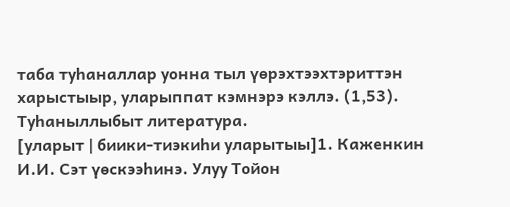таба туһаналлар уонна тыл үөрэхтээхтэриттэн харыстыыр, уларыппат кэмнэрэ кэллэ. (1,53).
Туһаныллыбыт литература.
[уларыт | биики-тиэкиһи уларытыы]1. Каженкин И.И. Сэт үөскээһинэ. Улуу Тойон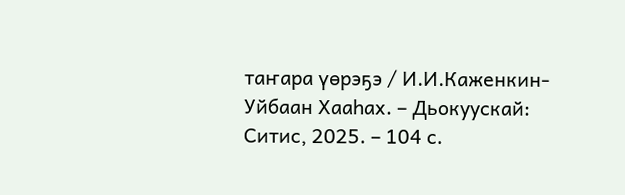таҥара үөрэҕэ / И.И.Каженкин-Уйбаан Хааһах. – Дьокуускай: Ситис, 2025. – 104 с.